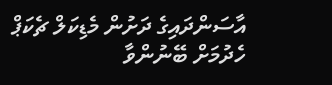އާސަންދައިގެ ދަށުން މެޑިކަލް ޗެކަޕް ހެދުމަށް ބޭނުންވާ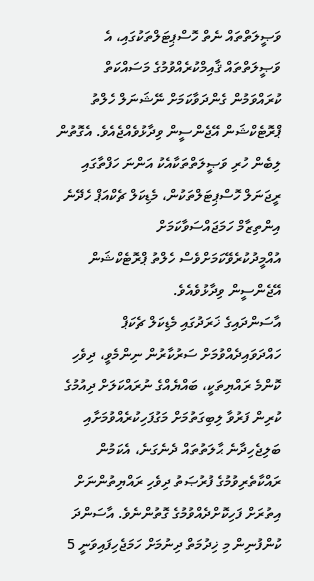ވަޞީލަތްތައް ނެތް ހޮސްޕިޓަލްތަކުގައި، އެ ވަޞީލަތްތައް ޤާއިމްކުރެއްވުމުގެ މަސައްކަތް ކުރައްވަމުން ގެންދަވާކަމަށް ނޭޝަނަލް ހެލްތު ޕްރޮޓެކްޝަން އޭޖެންސީން ވިދާޅުވެއްޖެއެވެ. އެގޮތުން ލިބެން ހުރި ވަޞީލަތްތަކާއެކު އަންނަ ހަފްތާގައި ރީޖަނަލް ހޮސްޕިޓަލްތަކުން، މެޑިކަލް ޗެކްއަޕް ހެދޭނެ އިންތިޒާމް ހަމަޖައްސަވާކަމަށް އުއްމީދުކުރެވޭކަމަށްވެސް ހެލްތު ޕްރޮޓެކްޝަން އޭޖެންސީން ވިދާޅުވެއެވެ.
އާސަންދައިގެ ޚަރަދުގައި މެޑިކަލް ޗެކަޕް ހައްދަވައިދެއްވުމަށް ސަރުކާރުން ނިންމެވީ، ދިވެހި ކޮންމެ ރައްޔިތަކީ، ބައްޔެއްގެ ނުރައްކަލަށް ދިއުމުގެ ކުރިން ފަރުވާ ލިބިގަތުމަށް މަގުފަހިކުރެއްވުމަށާއި ބަލިޖެހިދާނެ ޙާލަތުތައް ދެނެގަނެ، އެކަމުން ރައްކާތެރިވުމުގެ ފުރުޞަތު ދިވެހި ރައްޔިތުންނަށް އިތުރަށް ފަހިކޮށްދެއްވުމުގެ ގޮތުންނެވެ. އާސަންދަ ކުންފުނިން މި ޚިދުމަތް ދިނުމަށް ހަމަޖެހިފައިވަނީ 5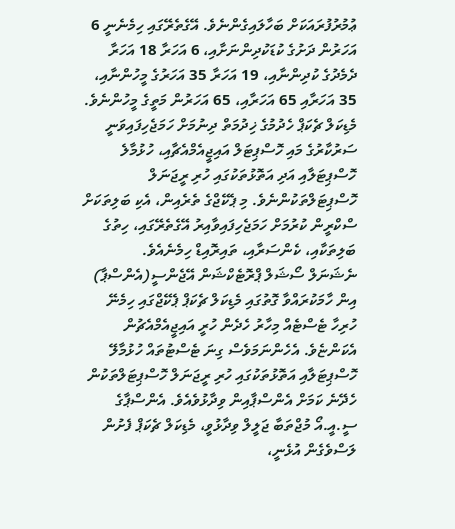ޢުމުރުފުރައަކަށް ބަހާލައިގެންނެވެ. އޭގެތެރޭގައި ހިމެނެނީ 6 އަހަރުން ދަށުގެ ކުޑަކުދިންނަށާއި، 6 އަހަރާ 18 އަހަރާ ދެމެދުގެ ކުދިންނާއި، 19 އަހަރާ 35 އަހަރުގެ މީހުންނާއި، 35 އަހަރާއި 65 އަހަރާއި، 65 އަހަރުން މަތީގެ މީހުންނެވެ.
މެޑިކަލް ޗެކަޕް ހެދުމުގެ ޚިދުމަތް ދިނުމަށް ހަމަޖެހިފައިވަނީ ސަރުކާރުގެ މައި ހޮސްޕިޓަލް އައިޖީއެމްއެޗާއި، ހުޅުމާލެ ހޮސްޕިޓަލާއި އަދި އަތޮޅުތަކުގައި ހުރި ރީޖަނަލް ހޮސްޕިޓަލްތަކުންނެވެ. މި ޕެކޭޖްގެ ތެރެއިން، އެކި ބަލިތަކަށް ސްކްރީން ކުރުމަށް ހަމަޖެހިފައިވާއިރު އޭގެތެރޭގައި، ހިތުގެ ބަލިތަކާއި، ކެންސަރާއި، ތައިރޮއިޑް ހިމެނެއެވެ.
ނެޝަނަލް ސޯޝަލް ޕްރޮޓެކްޝަން އޭޖެންސީ(އެންސްޕާ) އިން ހާމަކުރައްވާ ގޮތުގައި މެޑިކަލް ޗެކަޕް ޕެކޭޖްގައި ހިމެނޭ ހުރިހާ ޓެސްޓެއް މިހާރު ހެދެން ހުރީ އައިޖީއެމްއެޗުން އެކަންޏެވެ. އެހެންނަމަވެސް ގިނަ ޓެސްޓުތައް ހުޅުމާލޭ ހޮސްޕިޓަލާއި އަތޮޅުތަކުގައި ހުރި ރީޖަނަލް ހޮސްޕިޓަލްތަކުން ހެދޭނެ ކަމަށް އެންސްޕާއިން ވިދާޅުވެއެވެ. އެންސްޕާގެ ސީ.އީ.އޯ މުޖްތަބާ ޖަލީލް ވިދާޅުވީ، މެޑިކަލް ޗެކަޕް ފެށުން ލަސްވެގެން އުޅެނީ،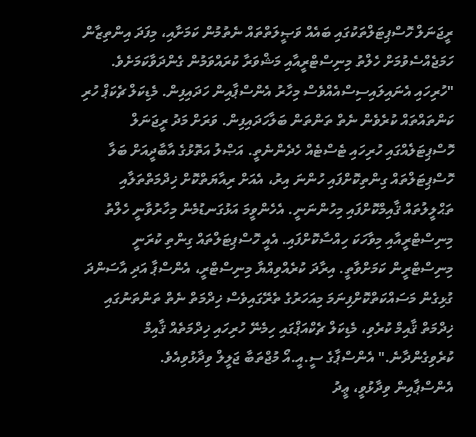ރީޖަނަލް ހޮސްޕިޓަލްތަކުގައި ބައެއް ވަޞީލަތްތައް ނެތުމުން ކަމަށާއި، މިފަދަ އިންތިޒާން ހަމަޖެއްސެވުމަށް ހެލްތު މިނިސްޓްރީއާއި މަޝްވަރާ ކުރައްވަމުން ގެންދަވާކަމަށެވެ.
"ހުރިހައި އެނައިލައިސިސްއެއްވެސް މިހާރު އެންސްޕާއިން ހަދައިފިން. މެޑިކަލް ޗެކަޕް ހުރި ކަންތައްތައް ކުރެވެން ނެތް ތަންތަން ބަލާހަދައިފިން. ވަރަށް މަދު ރީޖަނަލް ހޮސްޕިޓަލެއްގައި ހުރިހައި ޓެސްޓެއް ހެދެންނެތީ. އަޞްލު އަތޮޅުގެ އާބާދީއަށް ބަލާ ހޮސްޕިޓަލްތައް ގިންތިކޮށްފައި ހުންނަ އިރު، އެއަށް ރިއާޔަތްކޮށް ޚިދްމަތްތަލާއި ތަޙްލީލުތައް ޤާއިމްކޮށްފައި މިހުންނަނީ. އެހެންވީމަ އަޅުގަނޑުމެން މިހާރުވާނީ ހެލްތު މިނިސްޓްރީއާއި މިވާހަކަ ހިއްސާކޮށްފައި. އެއީ ހޮސްޕިޓަލްތައް ގިންތި ކުރަނީ މިނިސްޓްރީން ކަމަށްވާތީ. އިރާދަ ކުރެއްވިއްޔާ މިނިސްޓްރީ، އެންސްޕާ އަދި އާސަންދަ ގުޅިގެން މަސައްކަތްކޮށްފިނަމަ މިއަހަރުގެ ތެރޭގައިވެސް ޚިދްމަތް ނެތް ތަންތަނުގައި ޚިދްމަތް ޤާއިމް ކުރެވި، މެޑިކަލް ޗެކްއަޕްގައި ހިމެނޭ ހުރިހައި ޚިދްމަތެއް ޤާއިމް ކުރެވިގެންދާނެ." އެންސްޕާގެ ސީ.އީ.އޯ މުޖްތަބާ ޖަލީލް ވިދާޅުވިއެވެ.
އެންސްޕާއިން ވިދާޅުވީ، ޢީދު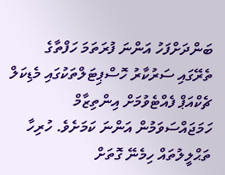ބަންދަށްފަހު އަންނަ ފުރަތަމަ ހަފްތާގެ ތެރޭގައި ސަރުކާރު ހޮސްޕިޓަލްތަކުގައި މެޑިކަލް ޗެކްއަޕް ފެއްޓެވުމަށް އިންތިޒާމް ހަމަޖައްސަވަމުން އަންނަ ކަމަށެވެ. ހުރިހާ ތަޙްލީލުތައް ހިމެނޭ ގޮތަށް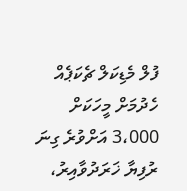ފުލް މެޑިކަލް ޗެކަޕެއް ހެދުމަށް މީހަކަށް 3،000 އަށްވުރެ ގިނަ ރުފިޔާ ޚަރަދުވާއިރު،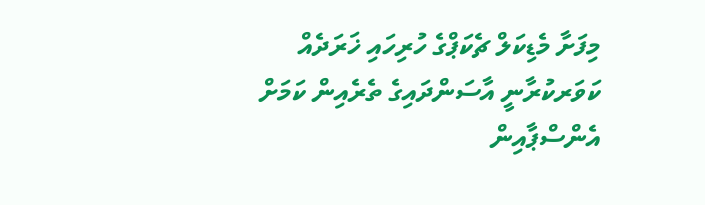މިފަށާ މެޑިކަލް ޗެކަޕްގެ ހުރިހައި ޚަރަދެއް ކަވަރކުރާނީ އާސަންދައިގެ ތެރެއިން ކަމަށް އެންސްޕާއިން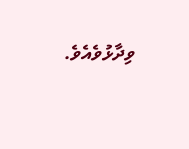ވިދާޅުވެއެވެ.